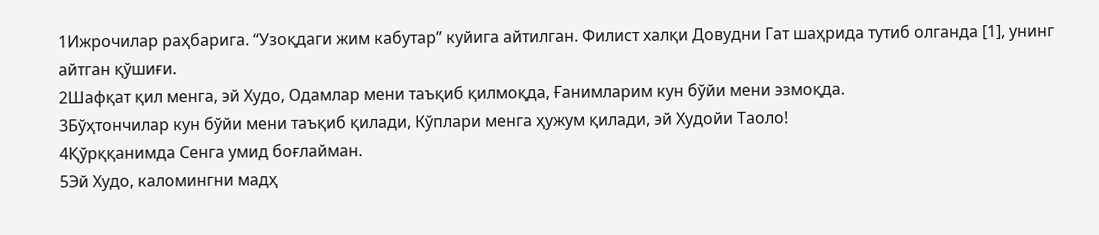1Ижрочилар раҳбарига. “Узоқдаги жим кабутар” куйига айтилган. Филист халқи Довудни Гат шаҳрида тутиб олганда [1], унинг айтган қўшиғи.
2Шафқат қил менга, эй Худо, Одамлар мени таъқиб қилмоқда, Ғанимларим кун бўйи мени эзмоқда.
3Бўҳтончилар кун бўйи мени таъқиб қилади, Кўплари менга ҳужум қилади, эй Худойи Таоло!
4Қўрққанимда Сенга умид боғлайман.
5Эй Худо, каломингни мадҳ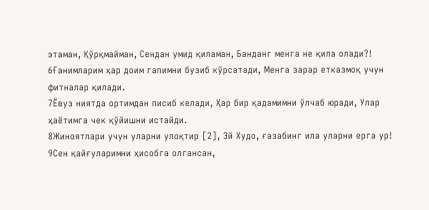этаман, Қўрқмайман, Сендан умид қиламан, Банданг менга не қила олади?!
6Ғанимларим ҳар доим гапимни бузиб кўрсатади, Менга зарар етказмоқ учун фитналар қилади.
7Ёвуз ниятда ортимдан писиб келади, Ҳар бир қадамимни ўлчаб юради, Улар ҳаётимга чек қўйишни истайди.
8Жиноятлари учун уларни улоқтир [2], Эй Худо, ғазабинг ила уларни ерга ур!
9Сен қайғуларимни ҳисобга олгансан,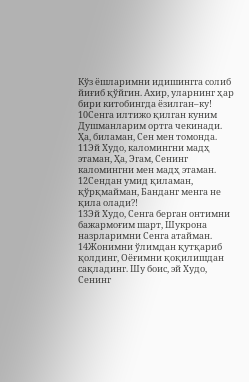Кўз ёшларимни идишингга солиб йиғиб қўйгин. Ахир, уларнинг ҳар бири китобингда ёзилган–ку!
10Сенга илтижо қилган куним Душманларим ортга чекинади. Ҳа, биламан, Сен мен томонда.
11Эй Худо, каломингни мадҳ этаман, Ҳа, Эгам, Сенинг каломингни мен мадҳ этаман.
12Сендан умид қиламан, қўрқмайман, Банданг менга не қила олади?!
13Эй Худо, Сенга берган онтимни бажармоғим шарт, Шукрона назрларимни Сенга атайман.
14Жонимни ўлимдан қутқариб қолдинг, Оёғимни қоқилишдан сақладинг. Шу боис, эй Худо, Сенинг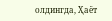олдингда, Ҳаёт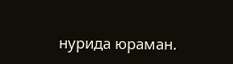нурида юраман.